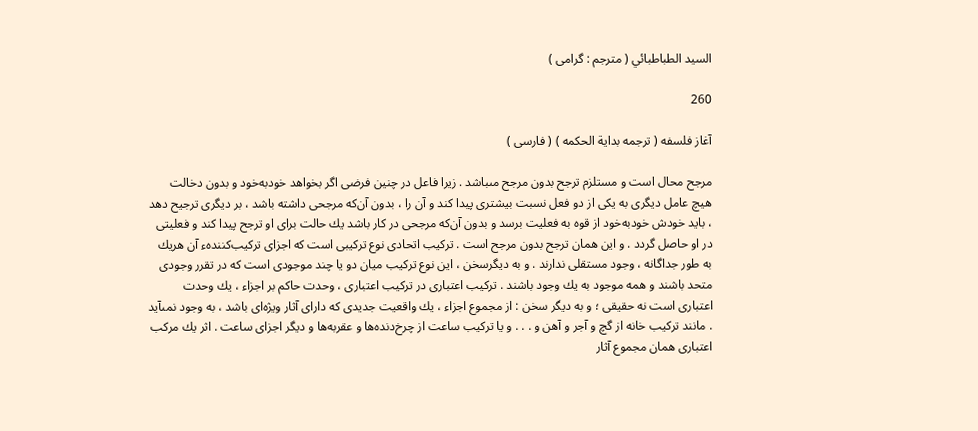السيد الطباطبائي ( مترجم : گرامى )

260

آغاز فلسفه ( ترجمه بداية الحكمه ) ( فارسى )

مرجح محال است و مستلزم ترجح بدون مرجح مىباشد . زيرا فاعل در چنين فرضى اگر بخواهد خودبه‌خود و بدون دخالت هيچ عامل ديگرى به يكى از دو فعل نسبت بيشترى پيدا كند و آن را ، بدون آن‌كه مرجحى داشته باشد ، بر ديگرى ترجيح دهد ، بايد خودش خودبه‌خود از قوه به فعليت برسد و بدون آن‌كه مرجحى در كار باشد يك حالت براى او ترجح پيدا كند و فعليتى در او حاصل گردد . و اين همان ترجح بدون مرجح است . تركيب اتحادى نوع تركيبى است كه اجزاى تركيب‌كنندهء آن هريك به طور جداگانه ، وجود مستقلى ندارند . و به ديگرسخن ، اين نوع تركيب ميان دو يا چند موجودى است كه در تقرر وجودى متحد باشند و همه موجود به يك وجود باشند . تركيب اعتبارى در تركيب اعتبارى ، وحدت حاكم بر اجزاء ، يك وحدت اعتبارى است نه حقيقى ؛ و به ديگر سخن : از مجموع اجزاء ، يك واقعيت جديدى كه داراى آثار ويژه‌اى باشد ، به وجود نمىآيد . مانند تركيب خانه از گچ و آجر و آهن و . . . و يا تركيب ساعت از چرخ‌دنده‌ها و عقربه‌ها و ديگر اجزاى ساعت . اثر يك مركب اعتبارى همان مجموع آثار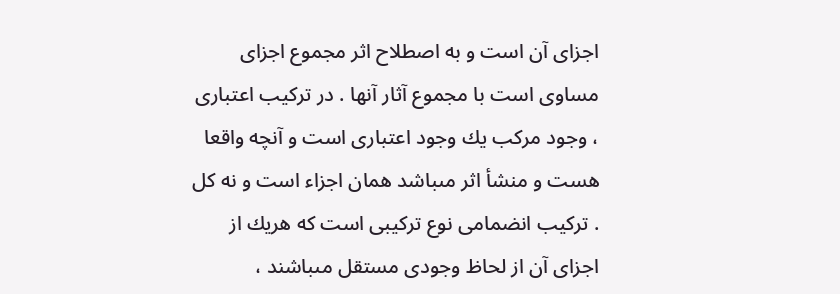اجزاى آن است و به اصطلاح اثر مجموع اجزاى مساوى است با مجموع آثار آنها . در تركيب اعتبارى ، وجود مركب يك وجود اعتبارى است و آنچه واقعا هست و منشأ اثر مىباشد همان اجزاء است و نه كل . تركيب انضمامى نوع تركيبى است كه هريك از اجزاى آن از لحاظ وجودى مستقل مىباشند ،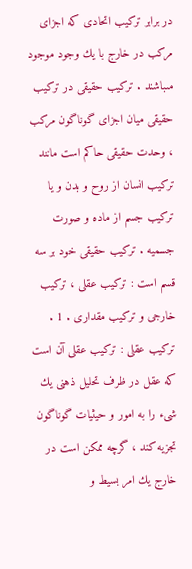در برابر تركيب اتحادى كه اجزاى مركب در خارج با يك وجود موجود مىباشند . تركيب حقيقى در تركيب حقيقى ميان اجزاى گوناگون مركب ، وحدت حقيقى حاكم است مانند تركيب انسان از روح و بدن و يا تركيب جسم از ماده و صورت جسميه . تركيب حقيقى خود بر سه قسم است : تركيب عقلى ، تركيب خارجى و تركيب مقدارى . 1 . تركيب عقلى : تركيب عقلى آن است كه عقل در ظرف تحليل ذهنى يك شىء را به امور و حيثيات گوناگون تجزيه كند ، گرچه ممكن است در خارج يك امر بسيط و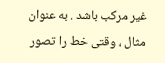غير مركب باشد . به عنوان مثال ، وقتى خط را تصور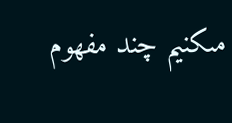مىكنيم چند مفهوم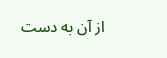از آن به دست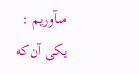مىآوريم : يكى آن‌كه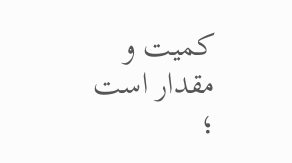كميت و مقدار است ؛